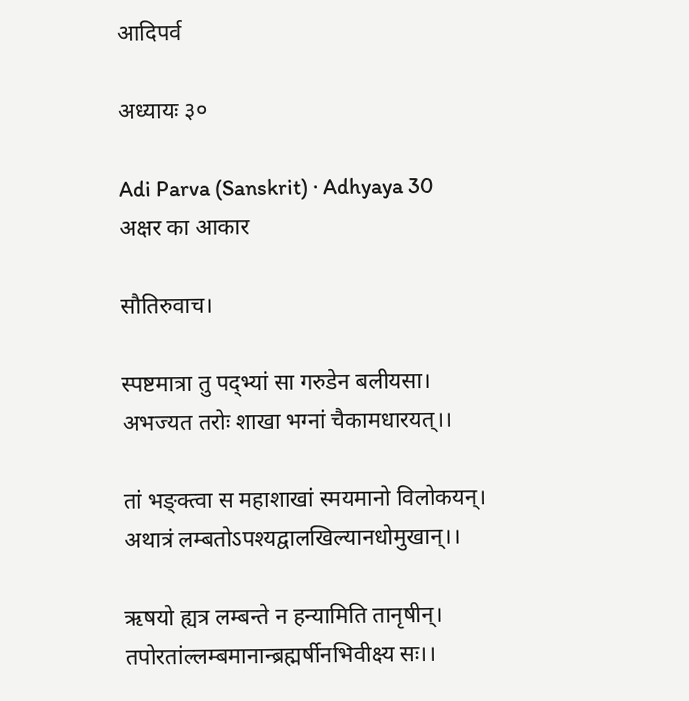आदिपर्व

अध्यायः ३०

Adi Parva (Sanskrit) · Adhyaya 30
अक्षर का आकार

सौतिरुवाच।

स्पष्टमात्रा तु पद्भ्यां सा गरुडेन बलीयसा।
अभज्यत तरोः शाखा भग्नां चैकामधारयत्।।

तां भङ्क्त्वा स महाशाखां स्मयमानो विलोकयन्।
अथात्रं लम्बतोऽपश्यद्वालखिल्यानधोमुखान्।।

ऋषयो ह्यत्र लम्बन्ते न हन्यामिति तानृषीन्।
तपोरतांल्लम्बमानान्ब्रह्मर्षीनभिवीक्ष्य सः।।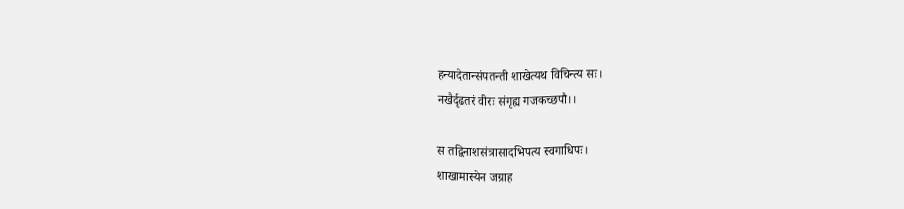हन्यादेतान्संपतन्ती शाखेत्यथ विचिन्त्य सः।
नखैर्दृढतरं वीरः संगृह्य गजकच्छपौ।।

स तद्विनाशसंत्रासादभिपत्य स्वगाधिपः।
शाखामास्येन जग्राह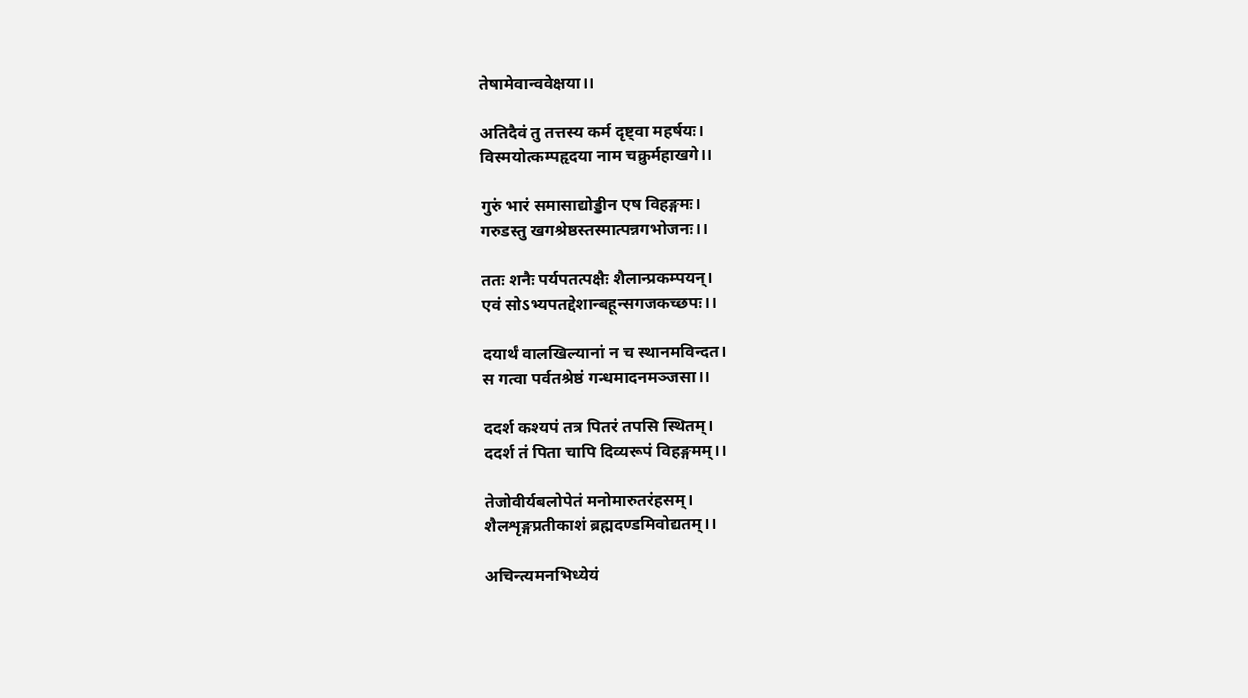तेषामेवान्ववेक्षया।।

अतिदैवं तु तत्तस्य कर्म दृष्ट्वा महर्षयः।
विस्मयोत्कम्पहृदया नाम चक्रुर्महाखगे।।

गुरुं भारं समासाद्योड्डीन एष विहङ्गमः।
गरुडस्तु खगश्रेष्ठस्तस्मात्पन्नगभोजनः।।

ततः शनैः पर्यपतत्पक्षैः शैलान्प्रकम्पयन्।
एवं सोऽभ्यपतद्देशान्बहून्सगजकच्छपः।।

दयार्थं वालखिल्यानां न च स्थानमविन्दत।
स गत्वा पर्वतश्रेष्ठं गन्धमादनमञ्जसा।।

ददर्श कश्यपं तत्र पितरं तपसि स्थितम्।
ददर्श तं पिता चापि दिव्यरूपं विहङ्गमम्।।

तेजोवीर्यबलोपेतं मनोमारुतरंहसम्।
शैलशृङ्गप्रतीकाशं ब्रह्मदण्डमिवोद्यतम्।।

अचिन्त्यमनभिध्येयं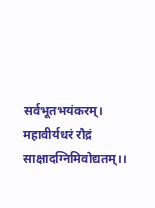सर्वभूतभयंकरम्।
महावीर्यधरं रौद्रं साक्षादग्निमिवोद्यतम्।।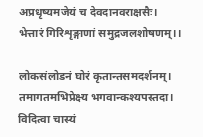अप्रधृष्यमजेयं च देवदानवराक्षसैः।
भेत्तारं गिरिशृङ्गाणां समुद्रजलशोषणम्।।

लोकसंलोडनं घोरं कृतान्तसमदर्शनम्।
तमागतमभिप्रेक्ष्य भगवान्कश्यपस्तदा।
विदित्वा चास्यं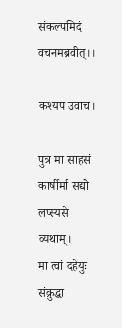संकल्पमिदं वचनमब्रवीत्।।

कश्यप उवाच।

पुत्र मा साहसं कार्षीर्मा सद्यो लप्स्यसे व्यथाम्।
मा त्वां दहेयुः संक्रुद्धा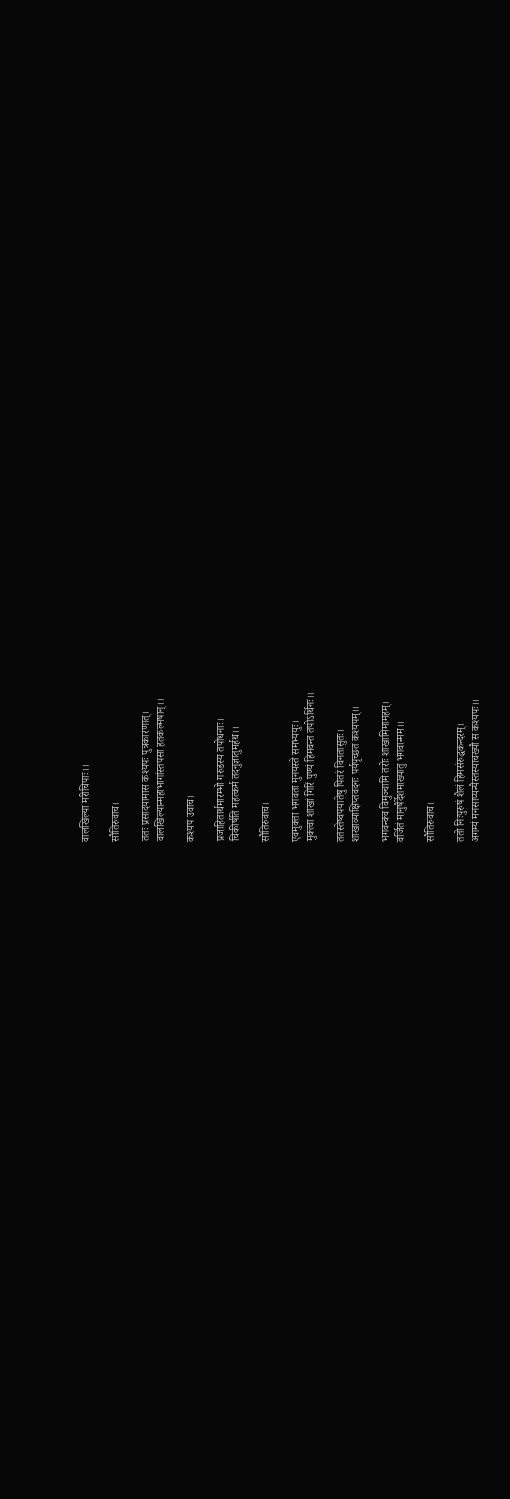वालखिल्या मरीचिपाः।।

सौतिरुवाच।

ततः प्रसादयामास कश्यपः पुत्रकारणात्।
वालखिल्यान्महाभागांस्तपसा हतकल्मषान्।।

कश्यप उवाच।

प्रजाहितार्थमारम्भो गरुडस्य तपोधनाः।
चिकीर्षति महत्कर्म तदनुज्ञातुमर्हथ।।

सौतिरुवाच।

एवमुक्ता भगवता मुनयस्ते समभ्ययुः।
मुक्त्वा शाखां गिरिं पुण्यं हिमवन्त तपोऽर्थिनः।।

ततस्तेष्वपयातेषु पितरं विनतासुतः।
शाखाव्याक्षिप्तवदनः पर्यपृच्छत कश्यपम्।।

भगवन्क्व विमुञ्चामि तरोः शाखामिमामहम्।
वर्जितं मानुषैर्देशमाख्यातु भगवान्मम।।

सौतिरुवाच।

ततो निःपुरुषं शैलं हिमसंरुद्धकन्दरम्।
अगम्यं मनसाप्यन्यैस्तस्याचख्यौ स कश्यपः।।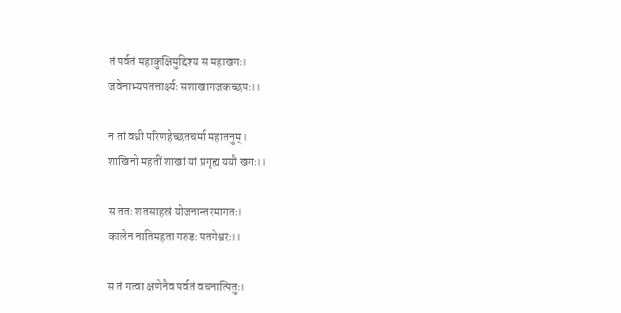तं पर्वतं महाकुक्षिमुद्दिश्य स महाखगः।
जवेनाभ्यपतत्तार्क्ष्यः सशाखागजकच्छपः।।

न तां वध्री परिणहेच्छतचर्मा महातनुम्।
शाखिनो महतीं शाखां यां प्रगृह्य ययौ खगः।।

स ततः शतसाहस्रं योजनान्तरमागतः।
कालेन नातिमहता गरुडः पतगेश्वरः।।

स तं गत्वा क्षणेनैव पर्वतं वचनात्पितुः।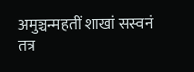अमुञ्चन्महतीं शाखां सस्वनं तत्र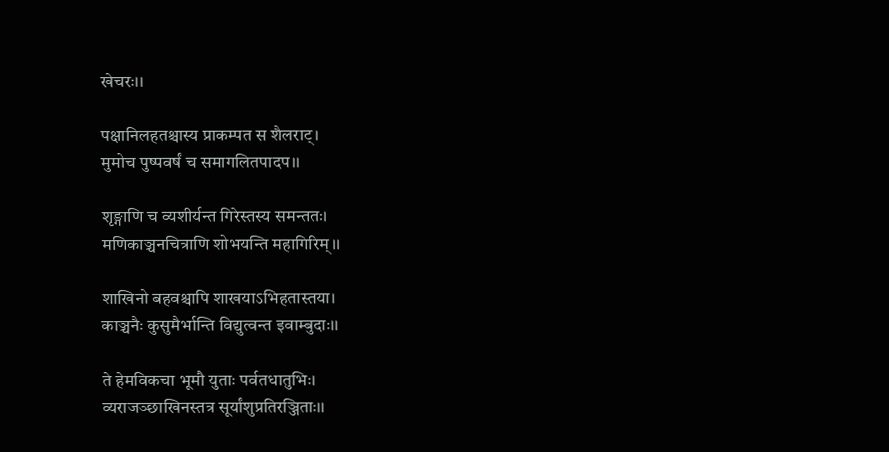खेचरः।।

पक्षानिलहतश्चास्य प्राकम्पत स शैलराट्।
मुमोच पुष्पवर्षं च समागलितपादप।।

शृङ्गाणि च व्यशीर्यन्त गिरेस्तस्य समन्ततः।
मणिकाञ्चनचित्राणि शोभयन्ति महागिरिम्।।

शाखिनो बहवश्चापि शाखयाऽभिहतास्तया।
काञ्चनैः कुसुमैर्भान्ति विद्युत्वन्त इवाम्बुदाः।।

ते हेमविकचा भूमौ युताः पर्वतधातुभिः।
व्यराजञ्छाखिनस्तत्र सूर्यांशुप्रतिरञ्जिताः।।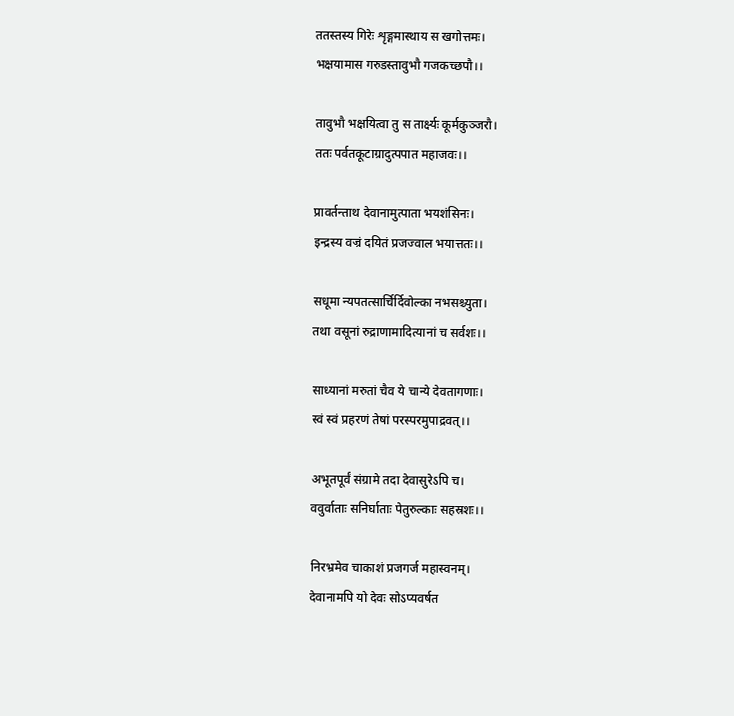ततस्तस्य गिरेः शृङ्गमास्थाय स खगोत्तमः।
भक्षयामास गरुडस्तावुभौ गजकच्छपौ।।

तावुभौ भक्षयित्वा तु स तार्क्ष्यः कूर्मकुञ्जरौ।
ततः पर्वतकूटाग्रादुत्पपात महाजवः।।

प्रावर्तन्ताथ देवानामुत्पाता भयशंसिनः।
इन्द्रस्य वज्रं दयितं प्रजज्वाल भयात्ततः।।

सधूमा न्यपतत्सार्चिर्दिवोल्का नभसश्च्युता।
तथा वसूनां रुद्राणामादित्यानां च सर्वशः।।

साध्यानां मरुतां चैव ये चान्ये देवतागणाः।
स्वं स्वं प्रहरणं तेषां परस्परमुपाद्रवत्।।

अभूतपूर्वं संग्रामे तदा देवासुरेऽपि च।
ववुर्वाताः सनिर्घाताः पेतुरुल्काः सहस्रशः।।

निरभ्रमेव चाकाशं प्रजगर्ज महास्वनम्।
देवानामपि यो देवः सोऽप्यवर्षत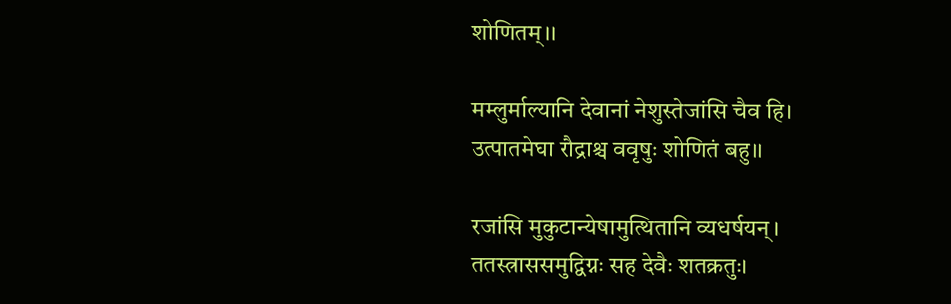शोणितम्।।

मम्लुर्माल्यानि देवानां नेशुस्तेजांसि चैव हि।
उत्पातमेघा रौद्राश्च ववृषुः शोणितं बहु।।

रजांसि मुकुटान्येषामुत्थितानि व्यधर्षयन्।
ततस्त्राससमुद्विग्नः सह देवैः शतक्रतुः।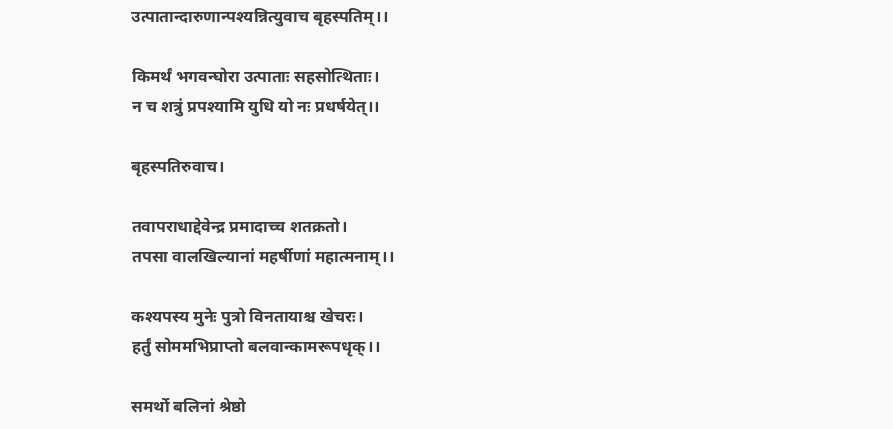उत्पातान्दारुणान्पश्यन्नित्युवाच बृहस्पतिम्।।

किमर्थं भगवन्घोरा उत्पाताः सहसोत्थिताः।
न च शत्रुं प्रपश्यामि युधि यो नः प्रधर्षयेत्।।

बृहस्पतिरुवाच।

तवापराधाद्देवेन्द्र प्रमादाच्च शतक्रतो।
तपसा वालखिल्यानां महर्षीणां महात्मनाम्।।

कश्यपस्य मुनेः पुत्रो विनतायाश्च खेचरः।
हर्तुं सोममभिप्राप्तो बलवान्कामरूपधृक्।।

समर्थो बलिनां श्रेष्ठो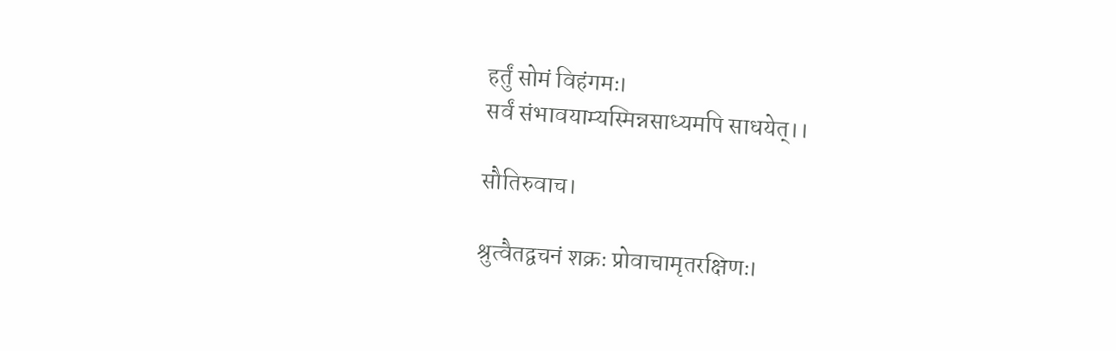हर्तुं सोमं विहंगमः।
सर्वं संभावयाम्यस्मिन्नसाध्यमपि साधयेत्।।

सौतिरुवाच।

श्रुत्वैतद्वचनं शक्रः प्रोवाचामृतरक्षिणः।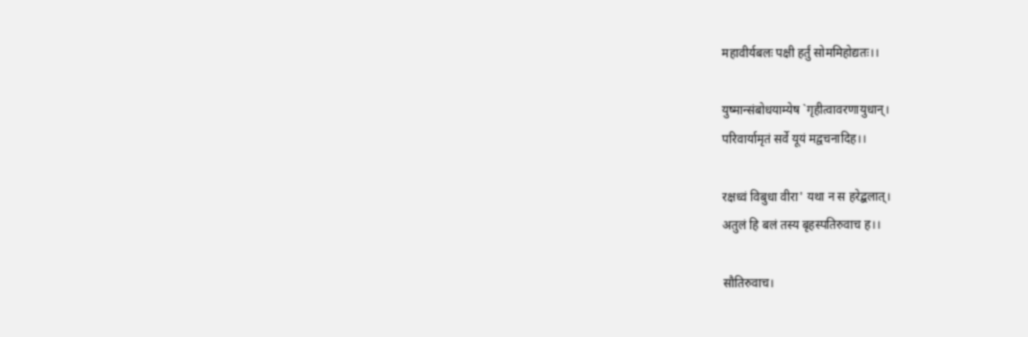महावीर्यबलः पक्षी हर्तुं सोममिहोद्यतः।।

युष्मान्संबोधयाम्येष `गृहीत्वावरणायुधान्।
परिवार्यामृतं सर्वे यूयं मद्वचनादिह।।

रक्षध्वं विबुधा वीरा' यथा न स हरेद्बलात्।
अतुलं हि बलं तस्य बृहस्पतिरुवाच ह।।

सौतिरुवाच।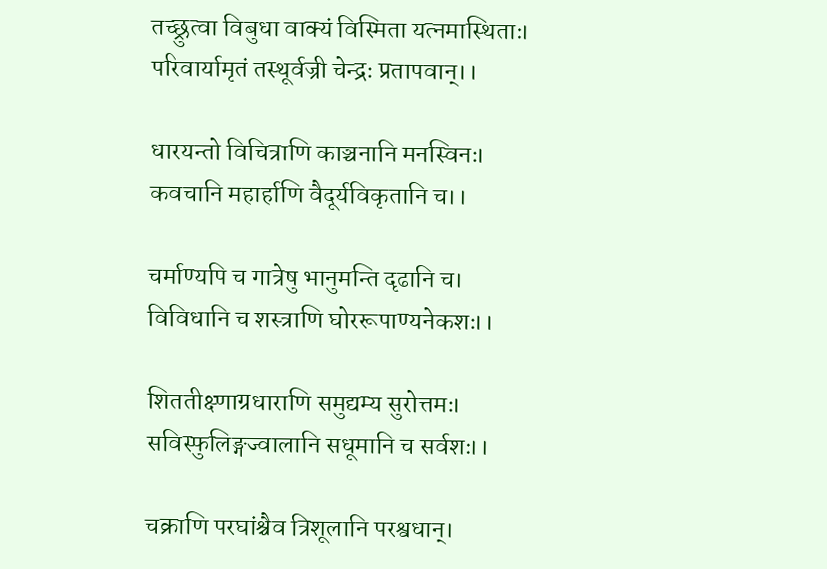तच्छ्रुत्वा विबुधा वाक्यं विस्मिता यत्नमास्थिताः।
परिवार्यामृतं तस्थूर्वज्री चेन्द्रः प्रतापवान्।।

धारयन्तो विचित्राणि काञ्चनानि मनस्विनः।
कवचानि महार्हाणि वैदूर्यविकृतानि च।।

चर्माण्यपि च गात्रेषु भानुमन्ति दृढानि च।
विविधानि च शस्त्राणि घोररूपाण्यनेकशः।।

शिततीक्ष्णाग्रधाराणि समुद्यम्य सुरोत्तमः।
सविस्फुलिङ्गज्वालानि सधूमानि च सर्वशः।।

चक्राणि परघांश्चैव त्रिशूलानि परश्वधान्।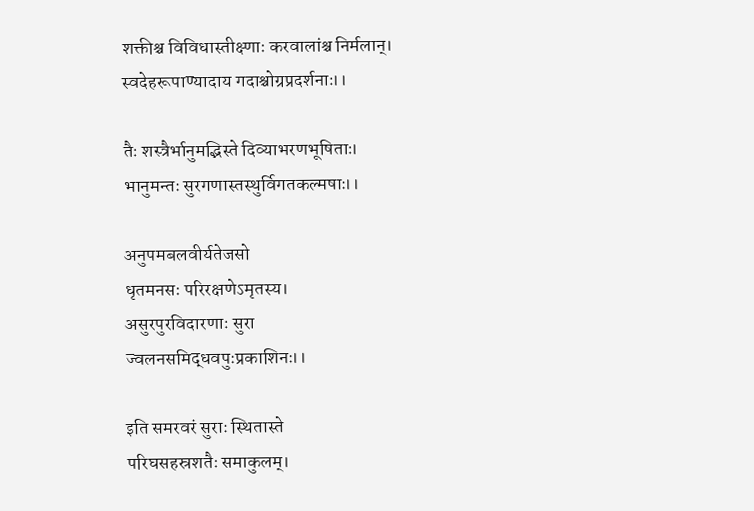शक्तीश्च विविधास्तीक्ष्णाः करवालांश्च निर्मलान्।
स्वदेहरूपाण्यादाय गदाश्चोग्रप्रदर्शनाः।।

तैः शस्त्रैर्भानुमद्भिस्ते दिव्याभरणभूषिताः।
भानुमन्तः सुरगणास्तस्थुर्विगतकल्मषाः।।

अनुपमबलवीर्यतेजसो
धृतमनसः परिरक्षणेऽमृतस्य।
असुरपुरविदारणाः सुरा
ज्वलनसमिद्धवपुःप्रकाशिनः।।

इति समरवरं सुराः स्थितास्ते
परिघसहस्रशतैः समाकुलम्।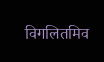विगलितमिव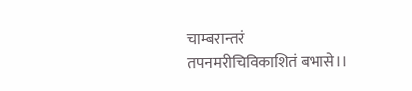चाम्बरान्तरं
तपनमरीचिविकाशितं बभासे।।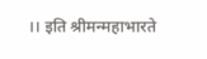।। इति श्रीमन्महाभारते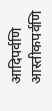आदिपर्वणि
आस्तीकपर्वणि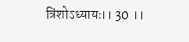त्रिंशोऽध्यायः।। 30 ।।